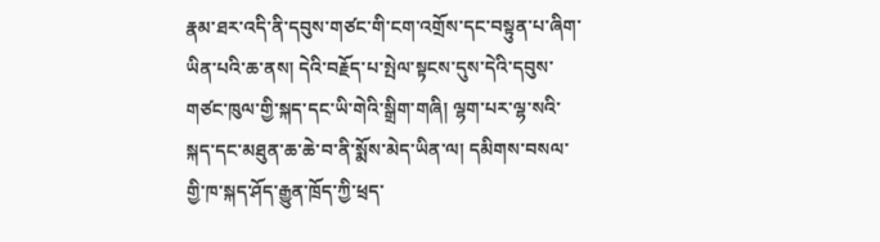རྣམ་ཐར་འདི་ནི་དབུས་གཙང་གི་ངག་འགྲོས་དང་བསྟུན་པ་ཞིག་ཡིན་པའི་ཆ་ནས། དེའི་བརྗོད་པ་སྤེལ་སྟངས་དུས་དེའི་དབུས་གཙང་ཁུལ་གྱི་སྐད་དང་ཡི་གེའི་སྒྲིག་གཞི། ལྷག་པར་ལྷ་སའི་སྐད་དང་མཐུན་ཆ་ཆེ་བ་ནི་སྨོས་མེད་ཡིན་ལ། དམིགས་བསལ་གྱི་ཁ་སྐད་ཤོད་རྒྱུན་ཁྲོད་ཀྱི་ཕྲད་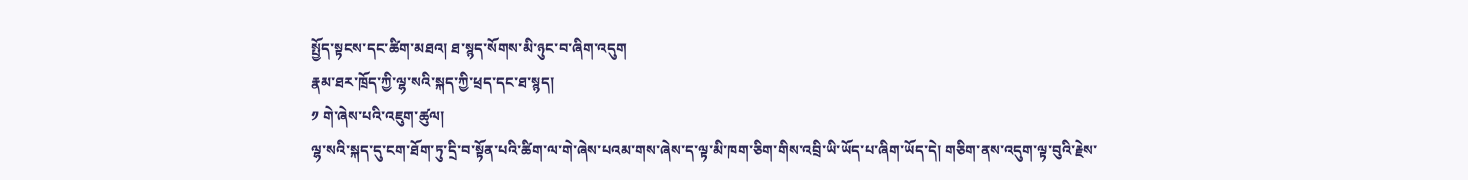སྤྱོད་སྟངས་དང་ཚིག་མཐའ། ཐ་སྙད་སོགས་མི་ཉུང་བ་ཞིག་འདུག
རྣམ་ཐར་ཁྲོད་ཀྱི་ལྷ་སའི་སྐད་ཀྱི་ཕྲད་དང་ཐ་སྙད།
༡ གེ་ཞེས་པའི་འཇུག་ཚུལ།
ལྷ་སའི་སྐད་དུ་ངག་ཐོག་ཏུ་དྲི་བ་སྟོན་པའི་ཚིག་ལ་གེ་ཞེས་པའམ་གས་ཞེས་ད་ལྟ་མི་ཁག་ཅིག་གིས་འབྲི་ཡི་ཡོད་པ་ཞིག་ཡོད་དེ། གཅིག་ནས་འདུག་ལྟ་བུའི་རྗེས་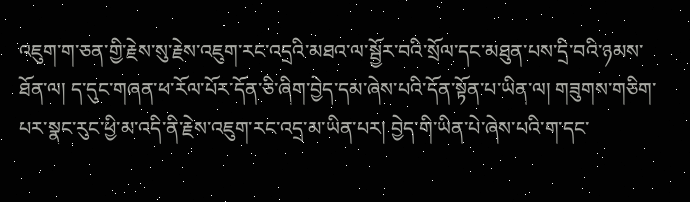འཇུག་ག་ཅན་གྱི་རྗེས་སུ་རྗེས་འཇུག་རང་འདྲའི་མཐའ་ལ་སྦྱོར་བའི་སྲོལ་དང་མཐུན་པས་དྲི་བའི་ཉམས་ཐོན་ལ། ད་དུང་གཞན་ཕ་རོལ་པོར་དོན་ཅི་ཞིག་བྱེད་དམ་ཞེས་པའི་དོན་སྟོན་པ་ཡིན་ལ། གཟུགས་གཅིག་པར་སྣང་རུང་ཕྱི་མ་འདི་ནི་རྗེས་འཇུག་རང་འདྲ་མ་ཡིན་པར། བྱེད་གི་ཡིན་པེ་ཞེས་པའི་ག་དང་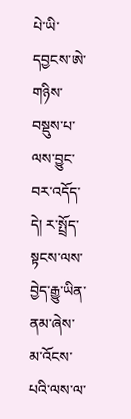པེ་ཡི་དབྱངས་ཨེ་གཉིས་བསྡུས་པ་ལས་བྱུང་བར་འདོད་དེ། ར་སྤྲོད་སྟངས་ལས་བྱེད་རྒྱུ་ཡིན་ནམ་ཞེས་མ་འོངས་པའི་ལས་ལ་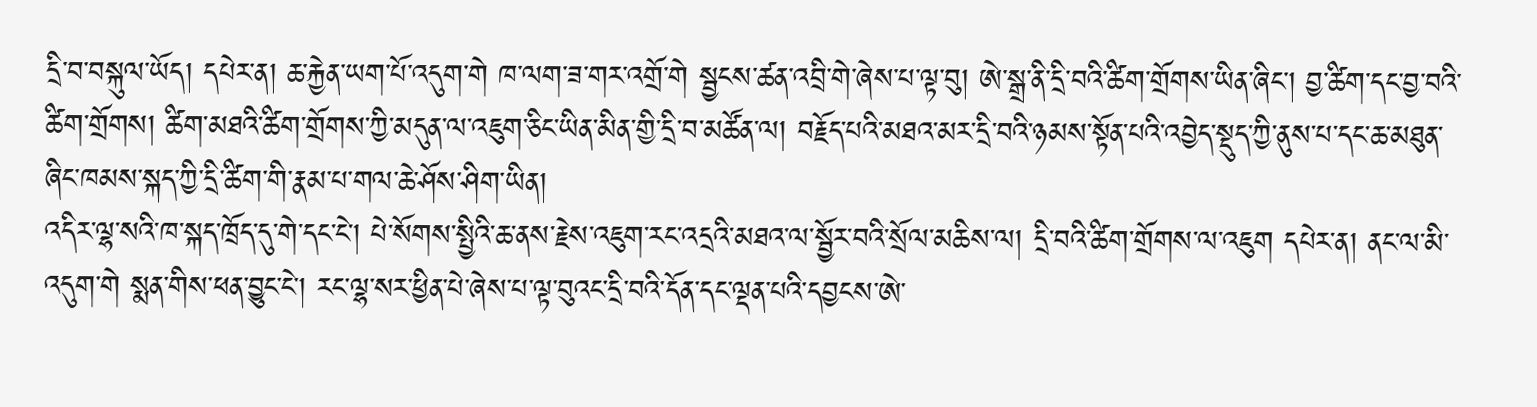དྲི་བ་བསྐུལ་ཡོད། དཔེར་ན། ཆ་རྐྱེན་ཡག་པོ་འདུག་གེ ཁ་ལག་ཟ་གར་འགྲོ་གེ སྦྱངས་ཚན་འབྲི་གེ་ཞེས་པ་ལྟ་བུ། ཨེ་སྒྲ་ནི་དྲི་བའི་ཚིག་གྲོགས་ཡིན་ཞིང་། བྱ་ཚིག་དང་བྱ་བའི་ཚིག་གྲོགས། ཚིག་མཐའི་ཚིག་གྲོགས་ཀྱི་མདུན་ལ་འཇུག་ཅིང་ཡིན་མིན་གྱི་དྲི་བ་མཚོན་ལ། བརྗོད་པའི་མཐའ་མར་དྲི་བའི་ཉམས་སྟོན་པའི་འབྱེད་སྡུད་ཀྱི་ནུས་པ་དང་ཆ་མཐུན་ཞིང་ཁམས་སྐད་ཀྱི་དྲི་ཚིག་གི་རྣམ་པ་གལ་ཆེ་ཤོས་ཤིག་ཡིན།
འདིར་ལྷ་སའི་ཁ་སྐད་ཁྲོད་དུ་གེ་དང་ངེ་། པེ་སོགས་སྤྱིའི་ཆ་ནས་རྗེས་འཇུག་རང་འདྲའི་མཐའ་ལ་སྦྱོར་བའི་སྲོལ་མཆིས་ལ། དྲི་བའི་ཚིག་གྲོགས་ལ་འཇུག དཔེར་ན། ནང་ལ་མི་འདུག་གེ སྨན་གིས་ཕན་བྱུང་ངེ་། རང་ལྷ་སར་ཕྱིན་པེ་ཞེས་པ་ལྟ་བུའང་དྲི་བའི་དོན་དང་ལྡན་པའི་དབྱངས་ཨེ་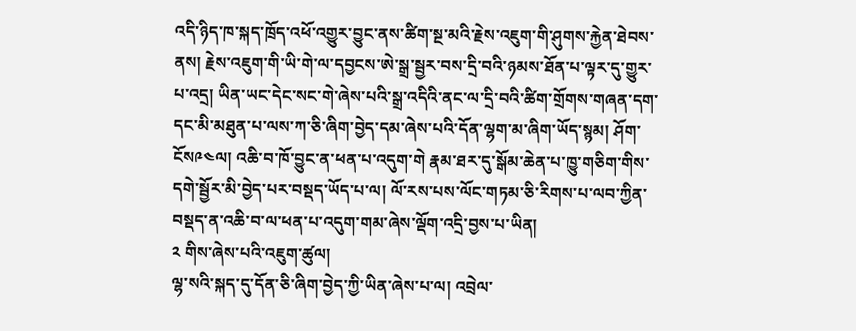འདི་ཉིད་ཁ་སྐད་ཁྲོད་འཕོ་འགྱུར་བྱུང་ནས་ཚིག་སྔ་མའི་རྗེས་འཇུག་གི་ཤུགས་རྐྱེན་ཐེབས་ནས། རྗེས་འཇུག་གི་ཡི་གེ་ལ་དབྱངས་ཨེ་སྒྲ་སྦྱར་བས་དྲི་བའི་ཉམས་ཐོན་པ་ལྟར་དུ་གྱུར་པ་འདྲ། ཡིན་ཡང་དེང་སང་གེ་ཞེས་པའི་སྒྲ་འདིའི་ནང་ལ་དྲི་བའི་ཚིག་གྲོགས་གཞན་དག་དང་མི་མཐུན་པ་ལས་ཀ་ཅི་ཞིག་བྱེད་དམ་ཞེས་པའི་དོན་ལྷག་མ་ཞིག་ཡོད་སྙམ། ཤོག་ངོས༩༤ལ། འཆི་བ་ཁོ་བྱུང་ན་ཕན་པ་འདུག་གེ རྣམ་ཐར་དུ་སྒོམ་ཆེན་པ་ཁྱུ་གཅིག་གིས་དགེ་སྦྱོར་མི་བྱེད་པར་བསྡད་ཡོད་པ་ལ། ལོ་རས་པས་ལོང་གཏམ་ཅི་རིགས་པ་ལབ་ཀྱིན་བསྡད་ན་འཆི་བ་ལ་ཕན་པ་འདུག་གམ་ཞེས་ལྡོག་འདྲི་བྱས་པ་ཡིན།
༢ གིས་ཞེས་པའི་འཇུག་ཚུལ།
ལྷ་སའི་སྐད་དུ་དོན་ཅི་ཞིག་བྱེད་ཀྱི་ཡིན་ཞེས་པ་ལ། འབྲེལ་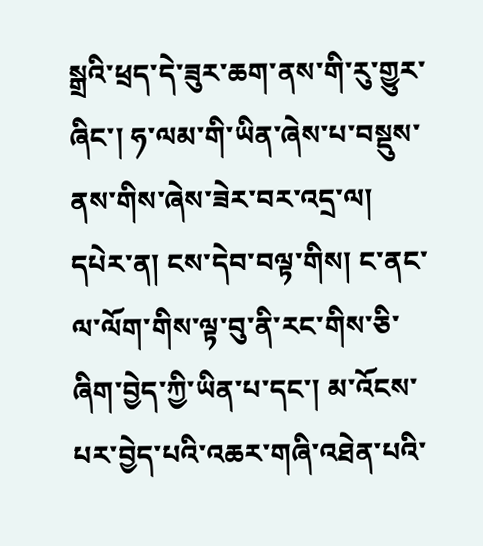སྒྲའི་ཕྲད་དེ་ཟུར་ཆག་ནས་གི་རུ་གྱུར་ཞིང་། ཧ་ལམ་གི་ཡིན་ཞེས་པ་བསྡུས་ནས་གིས་ཞེས་ཟེར་བར་འདྲ་ལ། དཔེར་ན། ངས་དེབ་བལྟ་གིས། ང་ནང་ལ་ལོག་གིས་ལྟ་བུ་ནི་རང་གིས་ཅི་ཞིག་བྱེད་ཀྱི་ཡིན་པ་དང་། མ་འོངས་པར་བྱེད་པའི་འཆར་གཞི་འཐེན་པའི་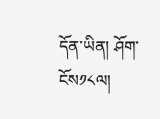དོན་ཡིན། ཤོག་ངོས༡༨ལ།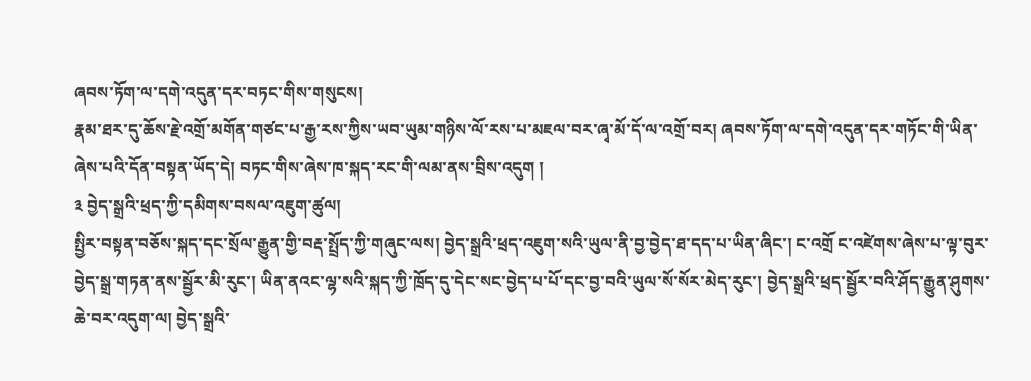ཞབས་ཏོག་ལ་དགེ་འདུན་དར་བཏང་གིས་གསུངས།
རྣམ་ཐར་དུ་ཆོས་རྗེ་འགྲོ་མགོན་གཙང་པ་རྒྱ་རས་ཀྱིས་ཡབ་ཡུམ་གཉིས་ལོ་རས་པ་མཇལ་བར་ཞྭ་མོ་དོ་ལ་འགྲོ་བར། ཞབས་ཏོག་ལ་དགེ་འདུན་དར་གཏོང་གི་ཡིན་ཞེས་པའི་དོན་བསྟན་ཡོད་དེ། བཏང་གིས་ཞེས་ཁ་སྐད་རང་གི་ལམ་ནས་བྲིས་འདུག །
༣ བྱེད་སྒྲའི་ཕྲད་ཀྱི་དམིགས་བསལ་འཇུག་ཚུལ།
སྤྱིར་བསྟན་བཅོས་སྐད་དང་སྲོལ་རྒྱུན་གྱི་བརྡ་སྤྲོད་ཀྱི་གཞུང་ལས། བྱེད་སྒྲའི་ཕྲད་འཇུག་སའི་ཡུལ་ནི་བྱ་བྱེད་ཐ་དད་པ་ཡིན་ཞིང་། ང་འགྲོ ང་འཛེགས་ཞེས་པ་ལྟ་བུར་བྱེད་སྒྲ་གཏན་ནས་སྦྱོར་མི་རུང་། ཡིན་ནའང་ལྷ་སའི་སྐད་ཀྱི་ཁྲོད་དུ་དེང་སང་བྱེད་པ་པོ་དང་བྱ་བའི་ཡུལ་སོ་སོར་མེད་རུང་། བྱེད་སྒྲའི་ཕྲད་སྦྱོར་བའི་ཤོད་རྒྱུན་ཤུགས་ཆེ་བར་འདུག་ལ། བྱེད་སྒྲའི་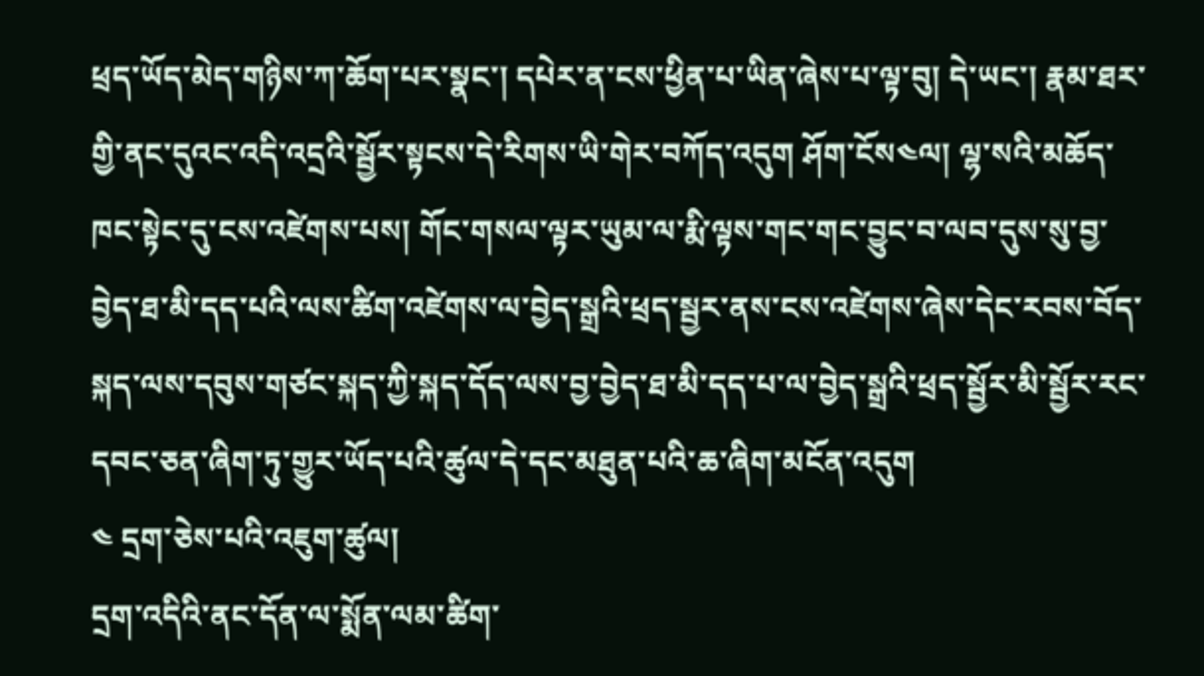ཕྲད་ཡོད་མེད་གཉིས་ཀ་ཆོག་པར་སྣང་། དཔེར་ན་ངས་ཕྱིན་པ་ཡིན་ཞེས་པ་ལྟ་བུ། དེ་ཡང་། རྣམ་ཐར་གྱི་ནང་དུའང་འདི་འདྲའི་སྦྱོར་སྟངས་དེ་རིགས་ཡི་གེར་བཀོད་འདུག ཤོག་ངོས༤ལ། ལྷ་སའི་མཆོད་ཁང་སྟེང་དུ་ངས་འཛེགས་པས། གོང་གསལ་ལྟར་ཡུམ་ལ་རྨི་ལྟས་གང་གང་བྱུང་བ་ལབ་དུས་སུ་བྱ་བྱེད་ཐ་མི་དད་པའི་ལས་ཚིག་འཛེགས་ལ་བྱེད་སྒྲའི་ཕྲད་སྦྱར་ནས་ངས་འཛེགས་ཞེས་དེང་རབས་བོད་སྐད་ལས་དབུས་གཙང་སྐད་ཀྱི་སྐད་དོད་ལས་བྱ་བྱེད་ཐ་མི་དད་པ་ལ་བྱེད་སྒྲའི་ཕྲད་སྦྱོར་མི་སྦྱོར་རང་དབང་ཅན་ཞིག་ཏུ་གྱུར་ཡོད་པའི་ཚུལ་དེ་དང་མཐུན་པའི་ཆ་ཞིག་མངོན་འདུག
༤ དྲག་ཅེས་པའི་འཇུག་ཚུལ།
དྲག་འདིའི་ནང་དོན་ལ་སྨོན་ལམ་ཚིག་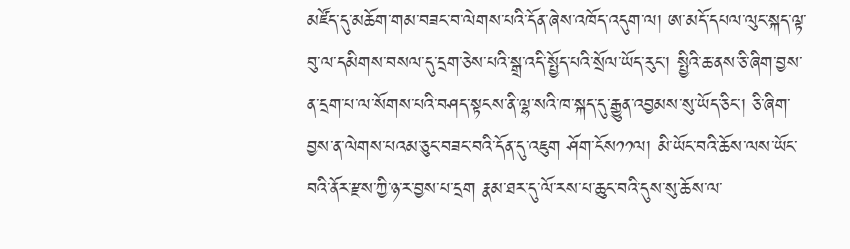མཛོད་དུ་མཆོག་གམ་བཟང་བ་ལེགས་པའི་དོན་ཞེས་འཁོད་འདུག་ལ། ཨ་མདོ་དཔལ་ལུང་སྐད་ལྟ་བུ་ལ་དམིགས་བསལ་དུ་དྲག་ཅེས་པའི་སྒྲ་འདི་སྤྱོད་པའི་སྲོལ་ཡོད་རུང་། སྤྱིའི་ཆ་ནས་ཅི་ཞིག་བྱས་ན་དྲག་པ་ལ་སོགས་པའི་བཤད་སྟངས་ནི་ལྷ་སའི་ཁ་སྐད་དུ་རྒྱུན་འབྱམས་སུ་ཡོད་ཅིང་། ཅི་ཞིག་བྱས་ན་ལེགས་པའམ་ཅུང་བཟང་བའི་དོན་དུ་འཇུག ཤོག་ངོས༡༡ལ། མི་ཡོང་བའི་ཆོས་ལས་ཡོང་བའི་ནོར་རྫས་ཀྱི་ཉ་ར་བྱས་པ་དྲག རྣམ་ཐར་དུ་ལོ་རས་པ་ཆུང་བའི་དུས་སུ་ཆོས་ལ་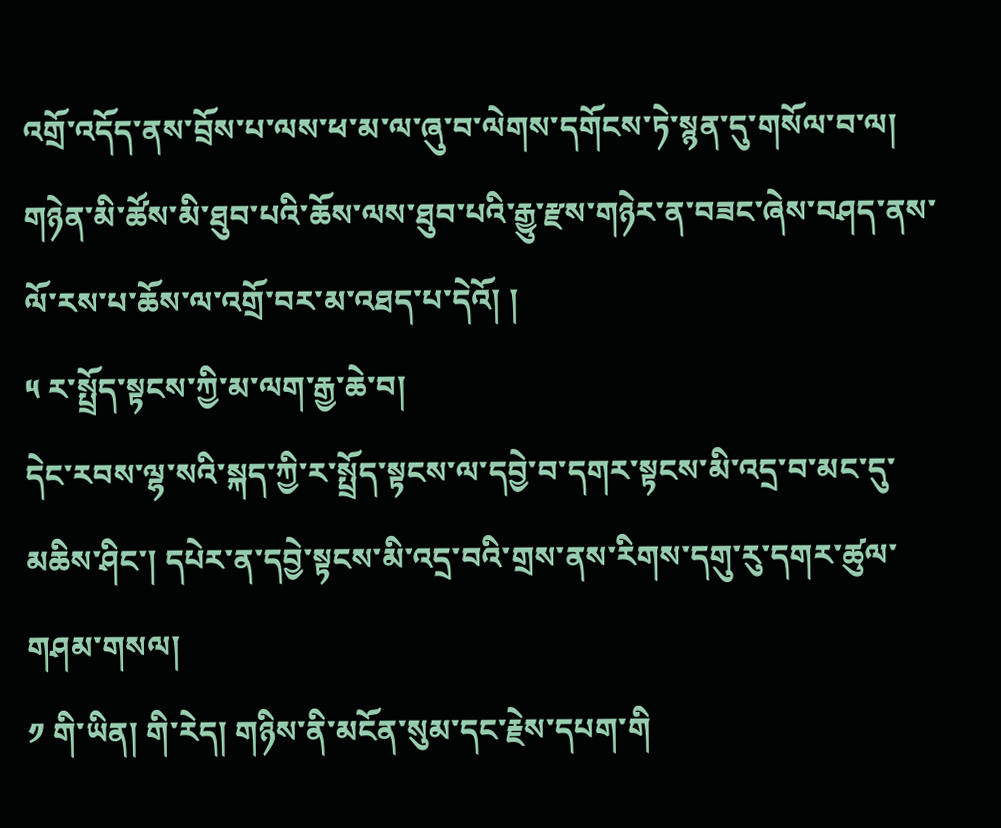འགྲོ་འདོད་ནས་བྲོས་པ་ལས་ཕ་མ་ལ་ཞུ་བ་ལེགས་དགོངས་ཏེ་སྙན་དུ་གསོལ་བ་ལ། གཉེན་མི་ཚོས་མི་ཐུབ་པའི་ཆོས་ལས་ཐུབ་པའི་རྒྱུ་རྫས་གཉེར་ན་བཟང་ཞེས་བཤད་ནས་ལོ་རས་པ་ཆོས་ལ་འགྲོ་བར་མ་འཐད་པ་དེའོ། །
༥ ར་སྤྲོད་སྟངས་ཀྱི་མ་ལག་རྒྱ་ཆེ་བ།
དེང་རབས་ལྷ་སའི་སྐད་ཀྱི་ར་སྤྲོད་སྟངས་ལ་དབྱེ་བ་དགར་སྟངས་མི་འདྲ་བ་མང་དུ་མཆིས་ཤིང་། དཔེར་ན་དབྱེ་སྟངས་མི་འདྲ་བའི་གྲས་ནས་རིགས་དགུ་རུ་དགར་ཚུལ་གཤམ་གསལ།
༡ གི་ཡིན། གི་རེད། གཉིས་ནི་མངོན་སུམ་དང་རྗེས་དཔག་གི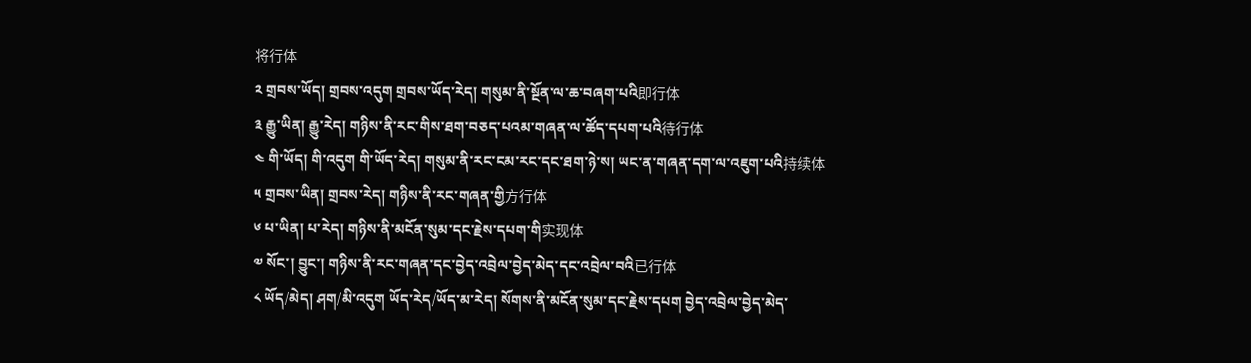将行体
༢ གྲབས་ཡོད། གྲབས་འདུག གྲབས་ཡོད་རེད། གསུམ་ནི་སྔོན་ལ་ཆ་བཞག་པའི即行体
༣ རྒྱུ་ཡིན། རྒྱུ་རེད། གཉིས་ནི་རང་གིས་ཐག་བཅད་པའམ་གཞན་ལ་ཚོད་དཔག་པའི待行体
༤ གི་ཡོད། གི་འདུག གི་ཡོད་རེད། གསུམ་ནི་རང་ངམ་རང་དང་ཐག་ཉེ་ས། ཡང་ན་གཞན་དག་ལ་འཇུག་པའི持续体
༥ གྲབས་ཡིན། གྲབས་རེད། གཉིས་ནི་རང་གཞན་གྱི方行体
༦ པ་ཡིན། པ་རེད། གཉིས་ནི་མངོན་སུམ་དང་རྗེས་དཔག་གི实现体
༧ སོང་། བྱུང་། གཉིས་ནི་རང་གཞན་དང་བྱེད་འབྲེལ་བྱེད་མེད་དང་འབྲེལ་བའི已行体
༨ ཡོད/མེད། ཤག/མི་འདུག ཡོད་རེད/ཡོད་མ་རེད། སོགས་ནི་མངོན་སུམ་དང་རྗེས་དཔག བྱེད་འབྲེལ་བྱེད་མེད་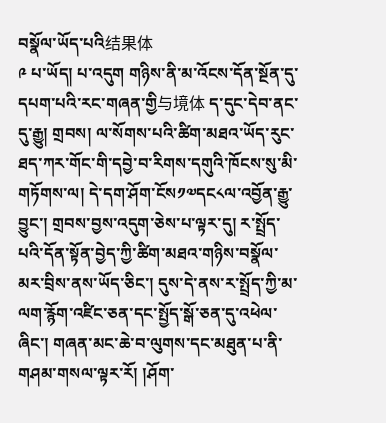བསྣོལ་ཡོད་པའི结果体
༩ པ་ཡོད། པ་འདུག གཉིས་ནི་མ་འོངས་དོན་སྔོན་དུ་དཔག་པའི་རང་གཞན་གྱི与境体 ད་དུང་དེབ་ནང་དུ་རྒྱུ། གྲབས། ལ་སོགས་པའི་ཚིག་མཐའ་ཡོད་རུང་ཐད་ཀར་གོང་གི་དབྱེ་བ་རིགས་དགུའི་ཁོངས་སུ་མི་གཏོགས་ལ། དེ་དག་ཤོག་ངོས༡༧དང༨ལ་འབྱོན་རྒྱུ་བྱུང་། གྲབས་བྱས་འདུག་ཅེས་པ་ལྟར་དུ། ར་སྤྲོད་པའི་དོན་སྟོན་བྱེད་ཀྱི་ཚིག་མཐའ་གཉིས་བསྣོལ་མར་བྲིས་ནས་ཡོད་ཅིང་། དུས་དེ་ནས་ར་སྤྲོད་ཀྱི་མ་ལག་རྙོག་འཛིང་ཅན་དང་སྤྱོད་སྒོ་ཅན་དུ་འཕེལ་ཞིང་། གཞན་མང་ཆེ་བ་ལུགས་དང་མཐུན་པ་ནི་གཤམ་གསལ་ལྟར་རོ། །ཤོག་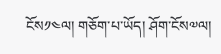ངོས༡༤ལ། གཅོག་པ་ཡོད། ཤོག་ངོས༧ལ།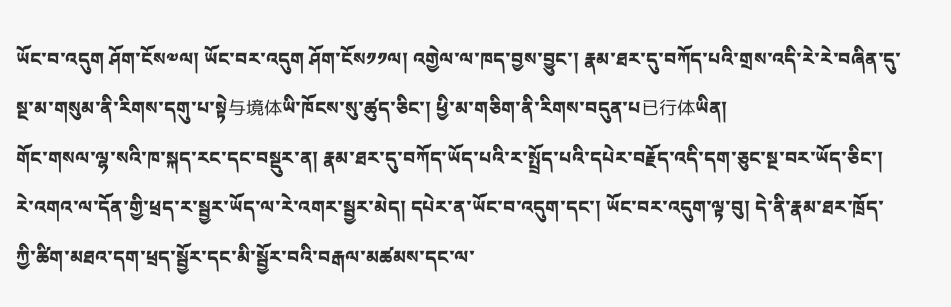ཡོང་བ་འདུག ཤོག་ངོས༧ལ། ཡོང་བར་འདུག ཤོག་ངོས༡༡ལ། འགྱེལ་ལ་ཁད་བྱས་བྱུང་། རྣམ་ཐར་དུ་བཀོད་པའི་གྲས་འདི་རེ་རེ་བཞིན་དུ་སྔ་མ་གསུམ་ནི་རིགས་དགུ་པ་སྟེ与境体ཡི་ཁོངས་སུ་ཚུད་ཅིང་། ཕྱི་མ་གཅིག་ནི་རིགས་བདུན་པ已行体ཡིན།
གོང་གསལ་ལྷ་སའི་ཁ་སྐད་རང་དང་བསྡུར་ན། རྣམ་ཐར་དུ་བཀོད་ཡོད་པའི་ར་སྤྲོད་པའི་དཔེར་བརྗོད་འདི་དག་ཅུང་སྔ་བར་ཡོད་ཅིང་། རེ་འགའ་ལ་དོན་གྱི་ཕྲད་ར་སྦྱར་ཡོད་ལ་རེ་འགར་སྦྱར་མེད། དཔེར་ན་ཡོང་བ་འདུག་དང་། ཡོང་བར་འདུག་ལྟ་བུ། དེ་ནི་རྣམ་ཐར་ཁྲོད་ཀྱི་ཚིག་མཐའ་དག་ཕྲད་སྦྱོར་དང་མི་སྦྱོར་བའི་བརྒལ་མཚམས་དང་ལ་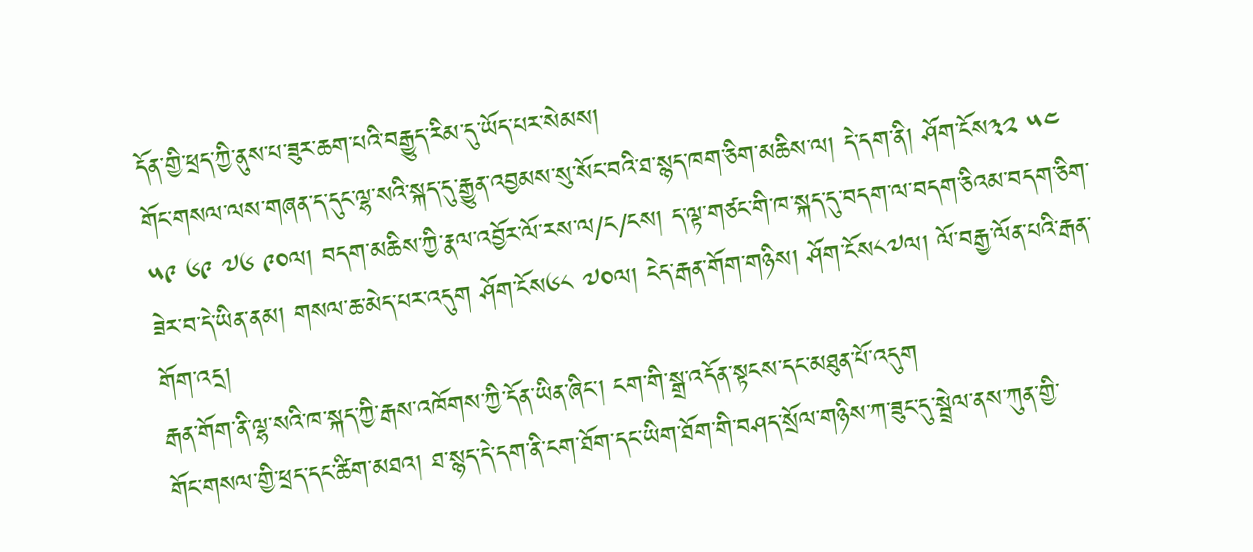དོན་གྱི་ཕྲད་ཀྱི་ནུས་པ་ཟུར་ཆག་པའི་བརྒྱུད་རིམ་དུ་ཡོད་པར་སེམས།
གོང་གསལ་ལས་གཞན་ད་དུང་ལྷ་སའི་སྐད་དུ་རྒྱུན་འབྱམས་སུ་སོང་བའི་ཐ་སྙད་ཁག་ཅིག་མཆིས་ལ། དེ་དག་ནི། ཤོག་ངོས༣༢ ༥༤ ༥༩ ༦༩ ༧༦ ༩༠ལ། བདག་མཆིས་ཀྱི་རྣལ་འབྱོར་ལོ་རས་ལ/ང/ངས། ད་ལྟ་གཙང་གི་ཁ་སྐད་དུ་བདག་ལ་བདག་ཅིའམ་བདག་ཅིག་ཟེར་བ་དེ་ཡིན་ནམ། གསལ་ཆ་མེད་པར་འདུག ཤོག་ངོས༦༨ ༧༠ལ། ངེད་རྒན་གོག་གཉིས། ཤོག་ངོས༨༧ལ། ལོ་བརྒྱ་ལོན་པའི་རྒན་གོག་འདྲ།
རྒན་གོག་ནི་ལྷ་སའི་ཁ་སྐད་ཀྱི་རྒས་འཁོགས་ཀྱི་དོན་ཡིན་ཞིང་། ངག་གི་སྒྲ་འདོན་སྟངས་དང་མཐུན་པོ་འདུག
གོང་གསལ་གྱི་ཕྲད་དང་ཚིག་མཐའ། ཐ་སྙད་དེ་དག་ནི་ངག་ཐོག་དང་ཡིག་ཐོག་གི་བཤད་སྲོལ་གཉིས་ཀ་ཟུང་དུ་སྦྲེལ་ནས་ཀུན་གྱི་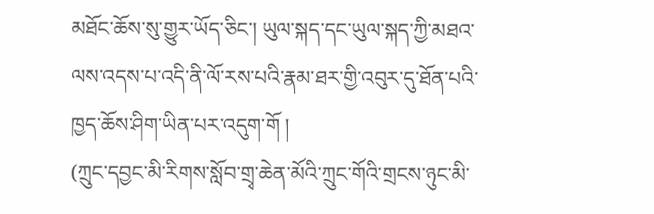མཐོང་ཆོས་སུ་གྱུར་ཡོད་ཅིང་། ཡུལ་སྐད་དང་ཡུལ་སྐད་ཀྱི་མཐའ་ལས་འདས་པ་འདི་ནི་ལོ་རས་པའི་རྣམ་ཐར་གྱི་འབུར་དུ་ཐོན་པའི་ཁྱད་ཆོས་ཤིག་ཡིན་པར་འདུག་གོ །
(ཀྲུང་དབྱང་མི་རིགས་སློབ་གྲྭ་ཆེན་མོའི་ཀྲུང་གོའི་གྲངས་ཉུང་མི་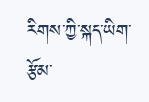རིགས་ཀྱི་སྐད་ཡིག་རྩོམ་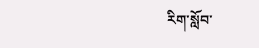རིག་སློབ་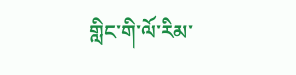གླིང་གི་ལོ་རིམ་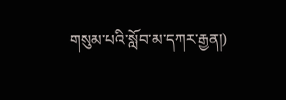གསུམ་པའི་སློབ་མ་དཀར་རྒྱན།)